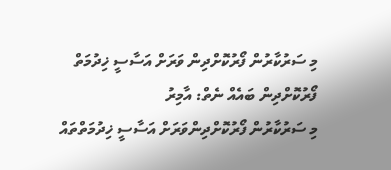މި ސަރުކާރުން ފޯރުކޮށްދިން ވަރަށް އަސާސީ ޚިދުމަތް ފޯރުކޮށްދިން ބައެއް ނެތް: އާމިރު
މި ސަރުކާރުން ފޯރުކޮށްދިންވަރަށް އަސާސީ ޚިދުމަތްތައް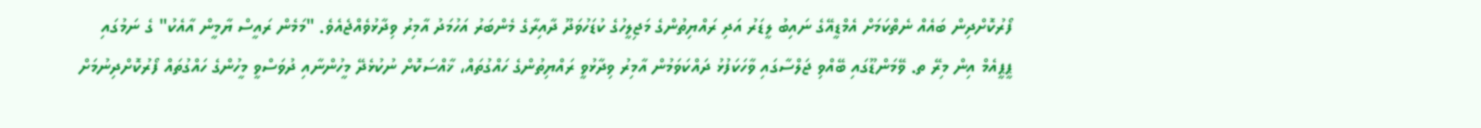ފޯރުކޮށްދިން ބައެއް ނެތްކަމަށް އެމްޑީއޭގެ ނައިބު ލީޑަރު އަދި ރައްޔިތުންގެ މަޖިލީހުގެ ކުޑަހުވަދޫ ދާއިރާގެ މެންބަރު އަހުމަދު އާމިރު ވިދާޅުވެއްޖެއެވެ. "މަމެން ރައީސް ޔާމީން އާއެކު" ގެ ނަމުގައި ޕީޕީއެމް އިން މިރޭ ތ. ވޭމަންޑޫގައި ބޭއްވި ޖަލްސާގައި ވާހަކަފުޅު ދައްކަވަމުން އާމިރު ވިދާޅުވީ ރައްޔިތުންގެ ހައްގުތައް، ޚާއްސަކޮށް ނުކުޅެދޭ މީހުންނާއި ދުވަސްވީ މީހުންގެ ހައްގުތައް ފޯރުކޮށްދިނުމަށް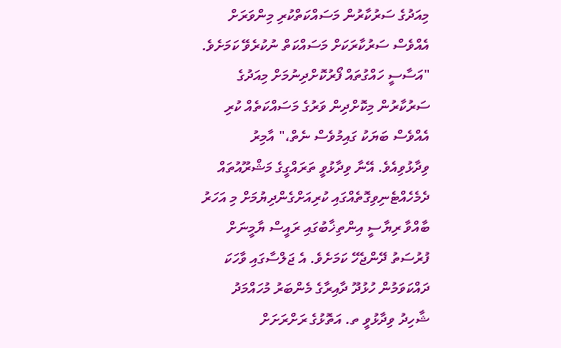މިއަދުގެ ސަރުކާރުން މަސައްކަތްކުރި މިންވަރަށް އެއްވެސް ސަރުކާރަކަށް މަސައްކަތް ނުކުރެވޭ ކަމަށެވެ. "އަސާސީ ހައްގުތައް ފޯރުކޮށްދިނުމަށް މިއަދުގެ ސަރުކާރުން މިކޮށްދިން ވަރުގެ މަސައްކަތެއް ކުރި އެއްވެސް ބަޔަކު ގައިމުވެސް ނެތް،" އާމިރު ވިދާޅުވިއެވެ. އޭނާ ވިދާޅުވީ ތަރައްގީގެ މަޝްރޫއުތައް ދެމެހެއްޓެނިވިގޮތެއްގައި ކުރިއަށްގެންދިޔުމަށް މި އަހަރު ބާއްވާ ރިޔާސީ އިންތިޚާބުގައި ރައީސް ޔާމީނަށް ފުރުސަތު ދޭންޖެހޭ ކަމަށެވެ. އެ ޖަލްސާގައި ވާހަކަ ދައްކަވަމުން ހުޅުދޫ ދާއިރާގެ މެންބަރު މުހައްމަދު ޝާހިދު ވިދާޅުވީ ތ. އަތޮޅުގެ ރަށްރަށަށް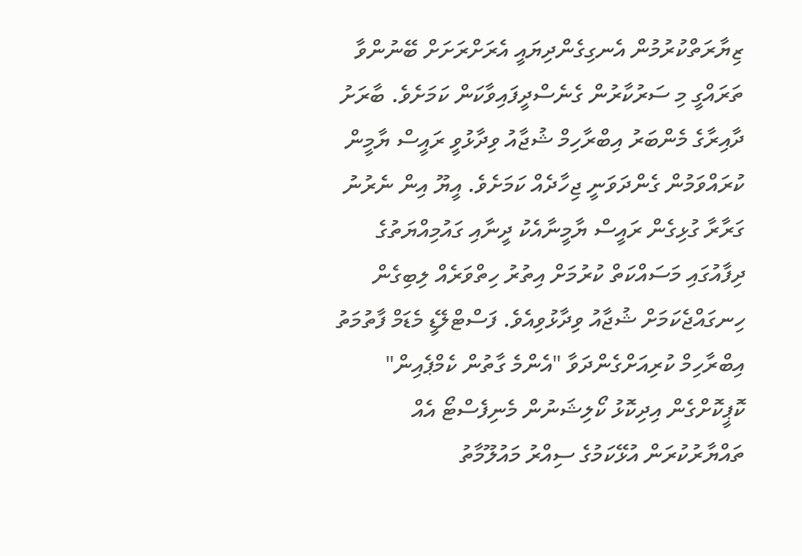ޒިޔާރަތްކުރުމުން އެނގިގެންދިޔައީ އެރަށްރަށަށް ބޭނުންވާ ތަރައްގީ މި ސަރުކާރުން ގެނެސްދީފައިވާކަން ކަމަށެވެ. ބާރަށު ދާއިރާގެ މެންބަރު އިބްރާހިމް ޝުޖާއު ވިދާޅުވީ ރައީސް ޔާމީން ކުރައްވަމުން ގެންދަވަނީ ޖިހާދެއް ކަމަށެވެ. އީޔޫ އިން ނެރުނު ގަރާރާ ގުޅިގެން ރައީސް ޔާމީނާއެކު ދީނާއި ގައުމިއްޔަތުގެ ދިފާއުގައި މަސައްކަތް ކުރުމަށް އިތުރު ހިތްވަރެއް ލިބިގެން ހިނގައްޖެކަމަށް ޝުޖާއު ވިދާޅުވިއެވެ. ފަސްޓްލޭޑީ މެޑަމް ފާތުމަތު އިބްރާހިމް ކުރިއަށްގެންދަވާ "އެންމެ ގާތުން ކެމްޕެއިން" ކޮޕީކޮށްގެން އިދިކޮޅު ކޯލިޝަނުން މެނިފެސްޓޯ އެއް ތައްޔާރުކުރަން އުޅޭކަމުގެ ސިއްރު މައުލޫމާތު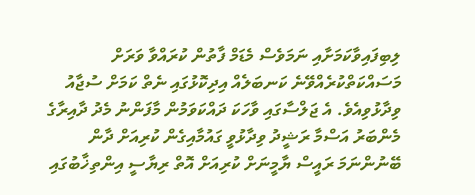ލިބިފައިވާކަމަށާއި ނަމަވެސް މެޑަމް ފާތުން ކުރައްވާ ވަރަށް މަސައްކަތްކުރެއްވޭނެ ކަނބަލެއް އިދިކޮޅުގައި ނެތް ކަމަށް ސުޖާއު ވިދާޅުވިއެވެ. އެ ޖަލްސާގައި ވާހަކަ ދައްކަވަމުން މާފަންނު މެދު ދާއިރާގެ މެންބަރު އަސްމާ ރަޝީދު ވިދާޅުވީ ގައުމާއިގެން ކުރިއަށް ދާން ބޭނުންނަމަ ރައީސް ޔާމީނަށް ކުރިއަށް އޮތް ރިޔާސީ އިންތިޚާބުގައި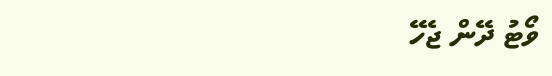ވޯޓު ދޭން ޖެހޭ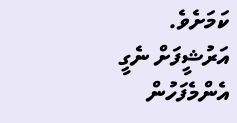ކަމަށެވެ.
އަރުޝީފަށް ނެގީ
އެންމެފަހުން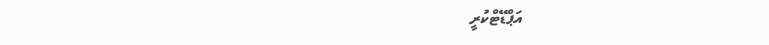އަޕްޑޭޓްކުރީ